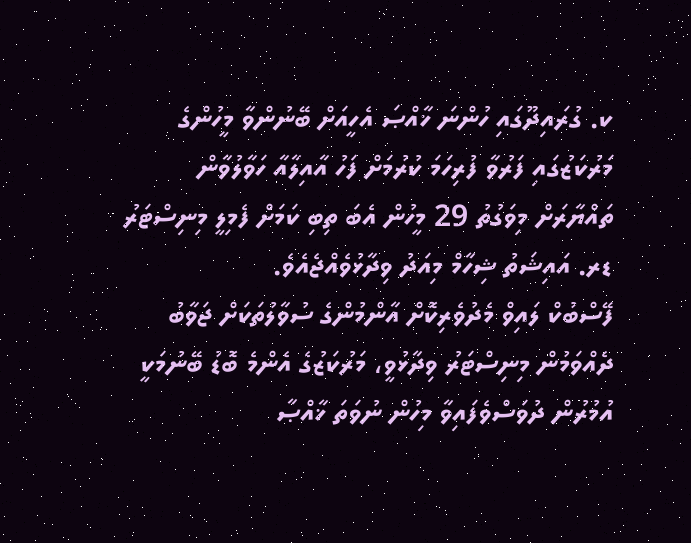ކ. ގުރައިދޫގައި ހުންނަ ޚާއްޞަ އެހީއަށް ބޭނުންވާ މީހުންގެ މަރުކަޒުގައި ފަރުވާ ފުރިހަމަ ކުރުމަށް ފަހު އާއިލާއާ ހަވާލުވާން ތައްޔާރަށް މިވަގުތު 29 މީހުން އެބަ ތިބި ކަމަށް ފެމިލީ މިނިސްޓަރު ޑރ. އައިޝަތު ޝިހާމް މިއަދު ވިދާޅުވެއްޖެއެވެ.
ފޭސްބުކް ލައިވް މެދުވެރިކޮށް އާންމުންގެ ސުވާލުތަކަށް ޖަވާބު ދެއްވަމުން މިނިސްޓަރު ވިދާޅުވީ، މަރުކަޒުގެ އެންމެ ބޮޑު ބޭނުމަކީ އުމުރުން ދުވަސްވެފައިވާ މިހުން ނުވަތަ ޚާއްޞާ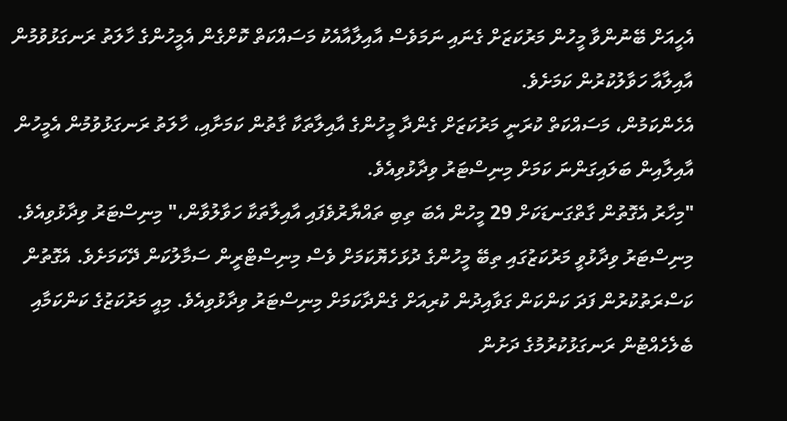އެހީއަށް ބޭނުންވާ މީހުން މަރުކަޒަށް ގެނައި ނަމަވެސް އާއިލާއާއެކު މަސައްކަތް ކޮށްގެން އެމީހުންގެ ހާލަތު ރަނގަޅުވުމުން އާއިލާއާ ހަވާލުކުރުން ކަމަށެވެ.
އެހެންކަމުން، މަސައްކަތް ކުރަނީ މަރުކަޒަށް ގެންދާ މީހުންގެ އާއިލާތަކާ ގާތުން ކަމަށާއި، ހާލަތު ރަނގަޅުވުމުން އެމީހުން އާއިލާއިން ބަލައިގަންނަ ކަމަށް މިނިސްޓަރު ވިދާޅުވިއެވެ.
"މިހާރު އެގޮތުން ގާތްގަނޑަކަށް 29 މީހުން އެބަ ތިބި ތައްޔާރުވެފައި އާއިލާތަކާ ހަވާލުވާން،" މިނިސްޓަރު ވިދާޅުވިއެވެ.
މިނިސްޓަރު ވިދާޅުވީ މަރުކަޒުގައި ތިބޭ މީހުންގެ ދުޅަހެޔޮކަމަށް ވެސް މިނިސްޓްރީން ސަމާލުކަން ދޭކަމަށެވެ. އެގޮތުން ކަސްރަތުކުރުން ފަދަ ކަންކަން ގަވާއިދުން ކުރިއަށް ގެންދާކަމަށް މިނިސްޓަރު ވިދާޅުވިއެވެ. މިއީ މަރުކަޒުގެ ކަންކަމާއި ބެލެހެއްޓުން ރަނގަޅުކުރުމުގެ ދަށުން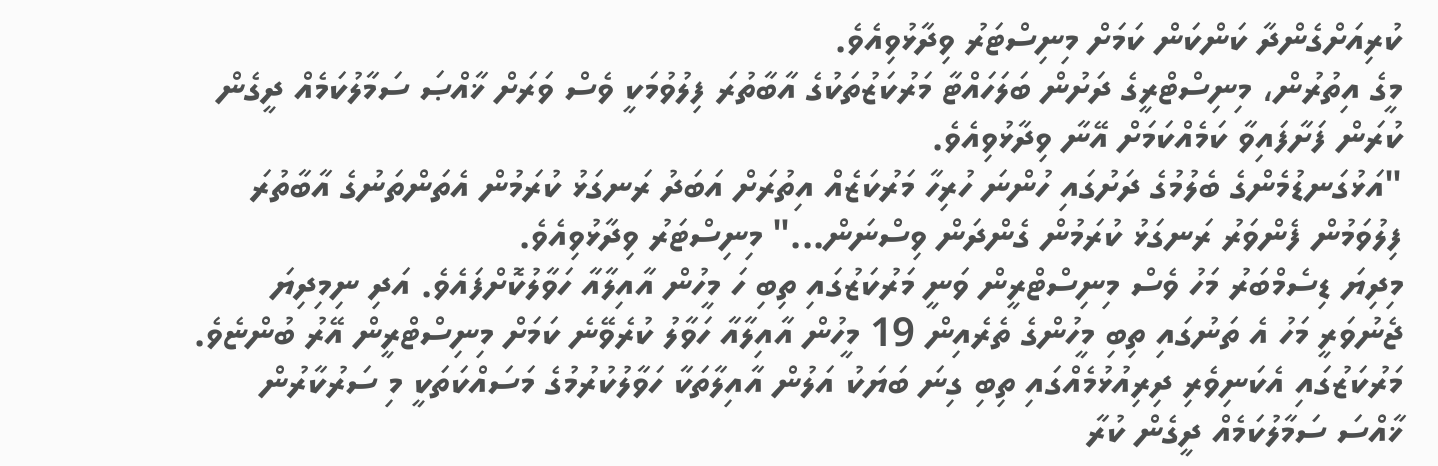ކުރިއަށްގެންދާ ކަންކަން ކަމަށް މިނިސްޓަރު ވިދާޅުވިއެވެ.
މީގެ އިތުރުން، މިނިސްޓްރީގެ ދަށުން ބަލަހައްޓާ މަރުކަޒުތަކުގެ އާބާތުރަ ފިލުވުމަކީ ވެސް ވަރަށް ޚާއްޞަ ސަމާލުކަމެއް ދީގެން ކުރަން ފަށާފައިވާ ކަމެއްކަމަށް އޭނާ ވިދާޅުވިއެވެ.
"އަޅުގަނޑުމެންގެ ބެލުމުގެ ދަށުގައި ހުންނަ ހުރިހާ މަރުކަޒެއް އިތުރަށް އަބަދު ރަނގަޅު ކުރަމުން އެތަންތަނުގެ އާބާތުރަ ފިލުވަމުން ފެންވަރު ރަނގަޅު ކުރަމުން ގެންދަން ވިސްނަން..." މިނިސްޓަރު ވިދާޅުވިއެވެ.
މިދިޔަ ޑިސެމްބަރު މަހު ވެސް މިނިސްޓްރީން ވަނީ މަރުކަޒުގައި ތިބި ހަ މީހުން އާއިލާއާ ހަވާލުކޮށްފައެވެ. އަދި ނިމިދިޔަ ޖެނުވަރީ މަހު އެ ތަނުގައި ތިބި މީހުންގެ ތެރެއިން 19 މީހުން އާއިލާއާ ހަވާލު ކުރެވޭނެ ކަމަށް މިނިސްޓްރީން އޭރު ބުންޏެވެ.
މަރުކަޒުގައި އެކަނިވެރި ދިރިއުޅުމެއްގައި ތިބި ގިނަ ބަޔަކު އަލުން އާއިލާތަކާ ހަވާލުކުރުމުގެ މަސައްކަތަކީ މި ސަރުކާރުން ޚާއްސަ ސަމާލުކަމެއް ދީގެން ކުރާ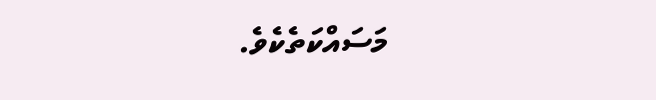މަސައްކަތެކެވެ.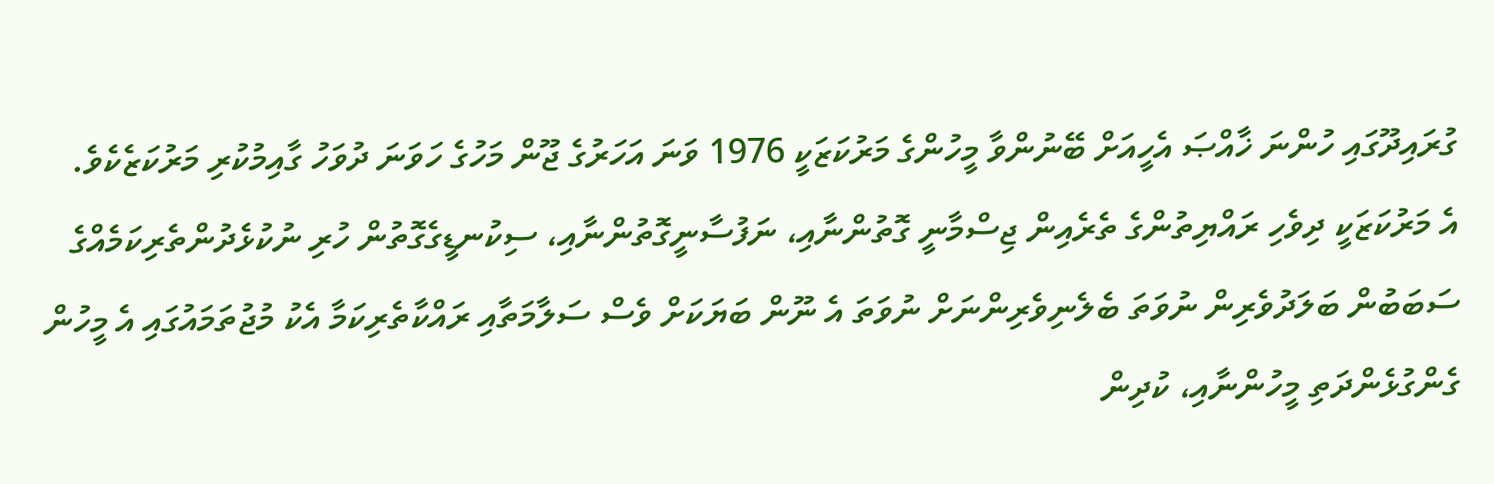ގުރައިދޫގައި ހުންނަ ޚާއްޞަ އެހީއަށް ބޭނުންވާ މީހުންގެ މަރުކަޒަކީ 1976 ވަނަ އަހަރުގެ ޖޫން މަހުގެ ހަވަނަ ދުވަހު ގާއިމުކުރި މަރުކަޒެކެވެ.
އެ މަރުކަޒަކީ ދިވެހި ރައްޔިތުންގެ ތެރެއިން ޖިސްމާނީ ގޮތުންނާއި، ނަފުސާނީގޮތުންނާއި، ސިކުނޑީގެގޮތުން ހުރި ނުކުޅެދުންތެރިކަމެއްގެ ސަބަބުން ބަލަދުވެރިން ނުވަތަ ބެލެނިވެރިންނަށް ނުވަތަ އެ ނޫން ބަޔަކަށް ވެސް ސަލާމަތާއި ރައްކާތެރިކަމާ އެކު މުޖުތަމައުގައި އެ މީހުން ގެންގުޅެންދަތި މީހުންނާއި، ކުދިން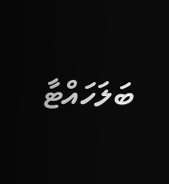ބަލަހައްޓާ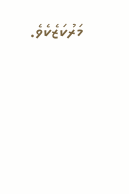މަރުކަޒެކެވެ.